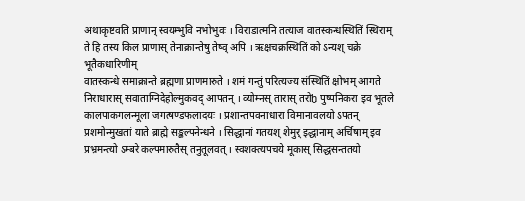अथाकृष्टवति प्राणान् स्वयम्भुवि नभोभुवः । विराडात्मनि तत्याज वातस्कन्धस्थितिं स्थिराम्
ते हि तस्य किल प्राणास् तेनाक्रान्तेषु तेष्व् अपि । ऋक्षचक्रस्थितिं को ऽन्यश् चक्रे भूतैकधारिणीम्
वातस्कन्धे समाक्रान्ते ब्रह्मणा प्राणमारुते । शमं गन्तुं परित्यज्य संस्थितिं क्षोभम् आगते
निराधारास् सवाताग्निदेहोल्मुकवद् आपतन् । व्योम्नस् तारास् तरोḫ पुष्पनिकरा इव भूतले
कालपाकगलन्मूला जगत्षण्डफलादयः । प्रशान्तपवनाधारा विमानावलयो ऽपतन्
प्रशमोन्मुखतां याते ब्राह्मे सङ्कल्पनेन्धने । सिद्धानां गतयश् शेमुर् इद्धानाम् अर्चिषाम् इव
प्रभ्रमन्त्यो ऽम्बरे कल्पमारुतैस् तनुतूलवत् । स्वशक्त्यपचये मूकास् सिद्धसन्ततयो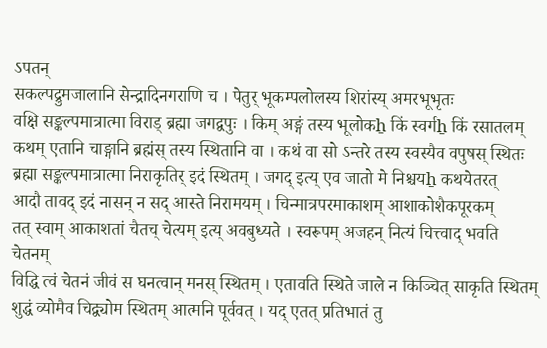ऽपतन्
सकल्पद्रुमजालानि सेन्द्रादिनगराणि च । पेतुर् भूकम्पलोलस्य शिरांस्य् अमरभूभृतः
वक्षि सङ्कल्पमात्रात्मा विराड् ब्रह्मा जगद्वपुः । किम् अङ्गं तस्य भूलोकẖ किं स्वर्गẖ किं रसातलम्
कथम् एतानि चाङ्गानि ब्रह्मंस् तस्य स्थितानि वा । कथं वा सो ऽन्तरे तस्य स्वस्यैव वपुषस् स्थितः
ब्रह्मा सङ्कल्पमात्रात्मा निराकृतिर् इदं स्थितम् । जगद् इत्य् एव जातो मे निश्चयẖ कथयेतरत्
आदौ तावद् इदं नासन् न सद् आस्ते निरामयम् । चिन्मात्रपरमाकाशम् आशाकोशैकपूरकम्
तत् स्वाम् आकाशतां चैतच् चेत्यम् इत्य् अवबुध्यते । स्वरूपम् अजहन् नित्यं चित्त्वाद् भवति चेतनम्
विद्धि त्वं चेतनं जीवं स घनत्वान् मनस् स्थितम् । एतावति स्थिते जाले न किञ्चित् साकृति स्थितम्
शुद्धं व्योमैव चिद्व्योम स्थितम् आत्मनि पूर्ववत् । यद् एतत् प्रतिभातं तु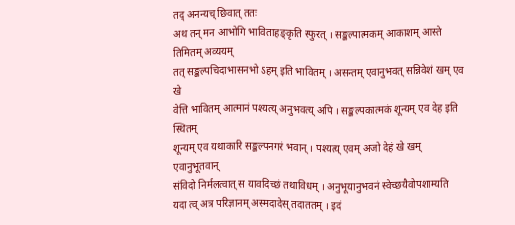तद् अनन्यच् छिवात् ततः
अथ तन् मन आभोगि भाविताहङ्कृति स्फुरत् । सङ्कल्पात्मकम् आकाशम् आस्ते तिमितम् अव्ययम्
तत् सङ्कल्पचिदाभासनभो ऽहम् इति भावितम् । असन्तम् एवानुभवत् सन्निवेशं खम् एव खे
वेत्ति भावितम् आत्मानं पश्यत्य् अनुभवत्य् अपि । सङ्कल्पकात्मकं शून्यम् एव देह इति स्थितम्
शून्यम् एव यथाकारि सङ्कल्पनगरं भवान् । पश्यत्य् एवम् अजो देहं खे खम् एवानुभूतवान्
संविदो निर्मलत्वात् स यावदिच्छं तथाविधम् । अनुभूयानुभवनं स्वेच्छयैवोपशाम्यति
यदा त्व् अत्र परिज्ञानम् अस्मदादेस् तदाततम् । इदं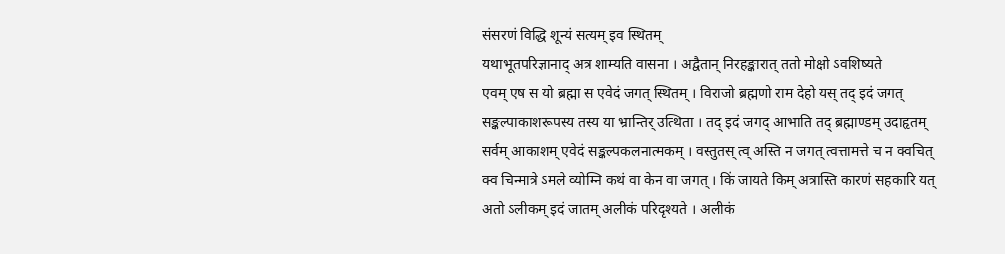संसरणं विद्धि शून्यं सत्यम् इव स्थितम्
यथाभूतपरिज्ञानाद् अत्र शाम्यति वासना । अद्वैतान् निरहङ्कारात् ततो मोक्षो ऽवशिष्यते
एवम् एष स यो ब्रह्मा स एवेदं जगत् स्थितम् । विराजो ब्रह्मणो राम देहो यस् तद् इदं जगत्
सङ्कल्पाकाशरूपस्य तस्य या भ्रान्तिर् उत्थिता । तद् इदं जगद् आभाति तद् ब्रह्माण्डम् उदाहृतम्
सर्वम् आकाशम् एवेदं सङ्कल्पकलनात्मकम् । वस्तुतस् त्व् अस्ति न जगत् त्वत्तामत्ते च न क्वचित्
क्व चिन्मात्रे ऽमले व्योम्नि कथं वा केन वा जगत् । किं जायते किम् अत्रास्ति कारणं सहकारि यत्
अतो ऽलीकम् इदं जातम् अलीकं परिदृश्यते । अलीकं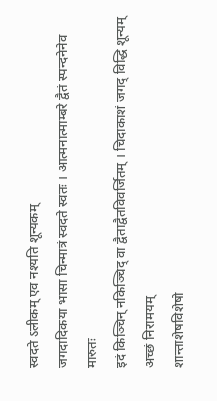स्वदते ऽलीकम् एव नश्यति शून्यकम्
जगदादिकया भासा चिन्मात्रं स्वदते स्वतः । आत्मनात्माम्बरे द्वैतं स्पन्दनेनेव मारुतः
इदं किञ्चिन् नकिञ्चिद् वा द्वैताद्वैतविवर्जितम् । चिदाकाशं जगद् विद्धि शून्यम् अच्छं निरामयम्
शान्ताशेषविशेषो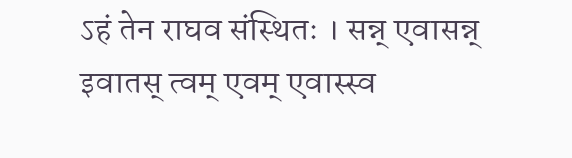ऽहं तेन राघव संस्थितः । सन्न् एवासन्न् इवातस् त्वम् एवम् एवास्स्व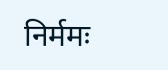निर्ममः